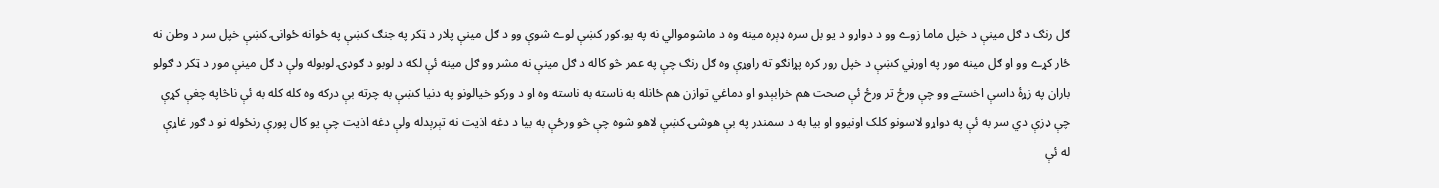ګل رنګ د ګل مینې د خپل ماما زوے وو د دواړو د یو بل سره ډېره مینه وه د ماشوموالي نه په یو.کور کښې لوے شوې وو د ګل مینې پلار د ټکر په جنګ کښې په ځوانه ځوانۍ کښې خپل سر د وطن نه ځار کړے وو او ګل مینه مور په اورڼي کښې د خپل رور کره پړانګو ته راوړې وه ګل رنګ چې په عمر څو کاله د ګل مینې نه مشر وو ګل مینه ئې لکه د لوبو د ګوډۍ لوبوله ولې د ګل مینې مور د ټکر د ګولو باران په زړۀ داسې اخستے وو چې ورځ تر ورځ ئې صحت هم خرابېدو او دماغي توازن هم ځانله به ناسته به ناسته وه او د ورکو خیالونو په دنیا کښې به چرته بې درکه وه کله کله به ئې ناڅاپه چغې کړې چې ډزې دي سر به ئې په دواړو لاسونو کلک اونیوو او بیا به د سمندر په بې هوشۍ کښې لاهو شوه چې څو ورځې به بیا د دغه اذیت نه تېرېدله ولې دغه اذیت چې یو کال پورې رنځوله نو د ګور غاړې له ئې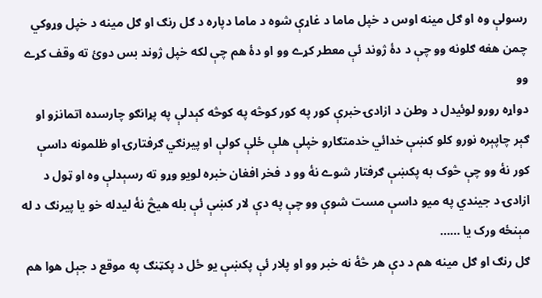رسولې وه او ګل مینه اوس د خپل ماما د غاړې شوه د ماما دپاره د ګل رنګ او ګل مینه د خپل وړوکي چمن هغه ګلونه وو چې د دۀ ژوند ئې معطر کړے وو او دۀ هم چې لکه خپل ژوند بس دوئ ته وقف کړے وو
دواړه رورو لوئيدل د وطن د ازادۍ خبرې کور په کور کوڅه په کوڅه کېدلې په پړانګو چارسده اتمانزو او ګېر چاپېره نورو کلو کښې خدائي خدمتګارو خپلې هلې ځلې کولې او پيرنګي ګرفتارۍ او ظلمونه داسې کور نۀ وو چې څوک به پکښې ګرفتار شوے نۀ وو د فخر افغان خبره لویو وړو ته رسېدلې وه او ټول د ازادۍ د جیندي په میو داسې مست شوې وو چې په دې لار کښې ئې بله هیڅ نۀ لیدله خو یا پيرنګ د له مېنځه ورک یا ……
ګل رنګ او ګل مینه هم د دې هر څۀ نه خبر وو او پلار ئې پکښې یو ځل د پکټنګ په موقع د جېل هوا هم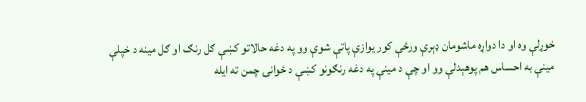خوړلې وه او دا دواړه ماشومان ډېرې ورځې کور یوازې پاتې شوې وو په دغه حالاتو کښې ګل رنګ او ګل مینه د خپلې مینې به احساس هم پوهېدلې وو او چې د مینې په دغه رنګونو کښې د ځوانۍ چمن ته ایله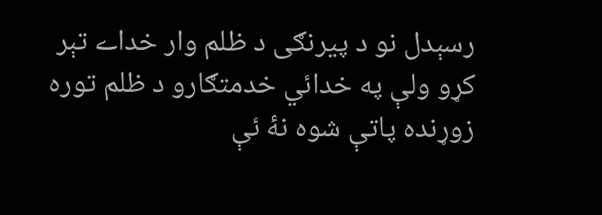رسېدل نو د پيرنګی د ظلم وار خداے تېر کړو ولې په خدائي خدمتګارو د ظلم توره زوړنده پاتې شوه نۀ ئې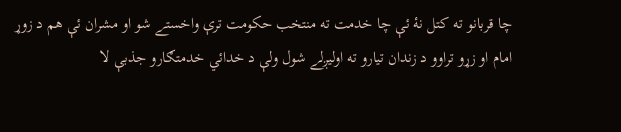چا قربانو ته کتل نۀ ئې چا خدمت ته منتخب حکومت ترې واخستے شو او مشران ئې هم د زوړ امام او زړو تراوو د زندان تیارو ته اولیږلے شول ولې د خدائي خدمتګارو جذبې لا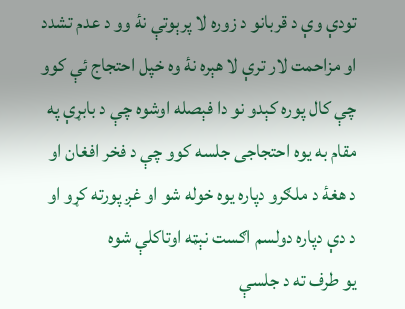تودې وې د قربانو د زوره لا پرېوتې نۀ وو د عدم تشدد او مزاحمت لار ترې لا هېره نۀ وه خپل احتجاج ئې کوو چې کال پوره کېدو نو دا فېصله اوشوه چې د بابړې په مقام به یوه احتجاجی جلسه کوو چې د فخر افغان او د هغۀ د ملګرو دپاره یوه خوله شو او غږ پورته کړو او د دې دپاره دولسم اګست نېټه اوتاکلې شوه
یو طرف ته د جلسې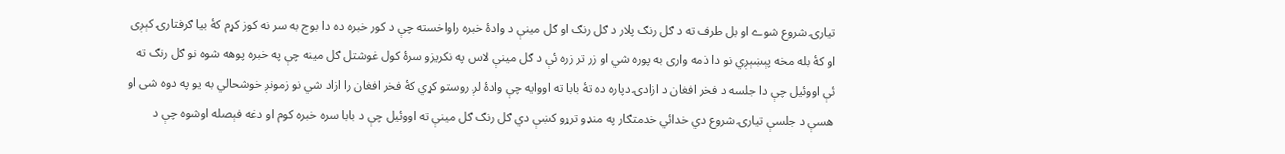تیارۍ شروع شوے او بل طرف ته د ګل رنګ پلار د ګل رنګ او ګل مینې د وادۀ خبره راواخسته چې د کور خبره ده دا بوج به سر نه کوز کړم کۀ بیا ګرفتارۍ کېږی او کۀ بله مخه پېښېږي نو دا ذمه واری به پوره شي او زر تر زره ئې د ګل مینې لاس په نکریزو سرۀ کول غوشتل ګل مینه چې په خبره پوهه شوه نو ګل رنګ ته ئې اووئيل چې دا جلسه د فخر افغان د ازادۍ دپاره ده تۀ بابا ته اووایه چې وادۀ لږ روستو کړي کۀ فخر افغان را ازاد شي نو زمونږ خوشحالي به یو په دوه شی او هسې د جلسې تیارۍ شروع دي خدائي خدمتګار په منډو ترړو کښې دي ګل رنګ ګل مینې ته اووئيل چې د بابا سره خبره کوم او دغه فېصله اوشوه چې د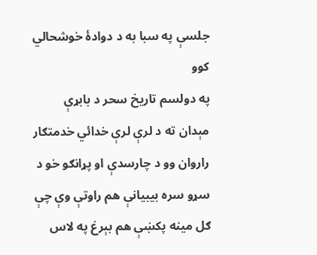جلسې په سبا به د دوادۀ خوشحالي کوو
په دولسم تاریخ سحر د بابړې مېدان ته د لرې لرې خدائي خدمتګار راروان وو د چارسدې او پړانګو خو د سړو سره بیبیانې هم راوتې وې چې ګل مینه پکښې هم بېرغ په لاس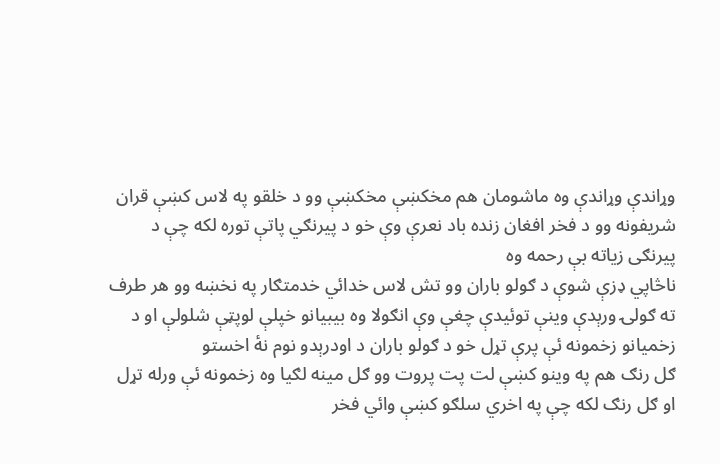وړاندې وړاندې وه ماشومان هم مخکښې مخکښې وو د خلقو په لاس کښې قران شریفونه وو د فخر افغان زنده باد نعرې وې خو د پيرنګي پاتې توره لکه چې د پيرنګی زیاته بې رحمه وه
ناڅاپي ډزې شوې د ګولو باران وو تش لاس خدائي خدمتګار په نخښه وو هر طرف ته ګولۍ ورېدې وینې توئيدې چغې وې انګولا وه بیبیانو خپلې لوپټې شلولې او د زخمیانو زخمونه ئې پرې تړل خو د ګولو باران د اودرېدو نوم نۀ اخستو
ګل رنګ هم په وینو کښې لت پت پروت وو ګل مینه لګیا وه زخمونه ئې ورله تړل او ګل رنګ لکه چې په اخري سلګو کښې وائي فخر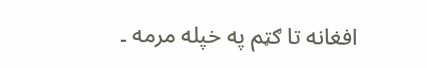افغانه تا ګټم په خپله مرمه ۔